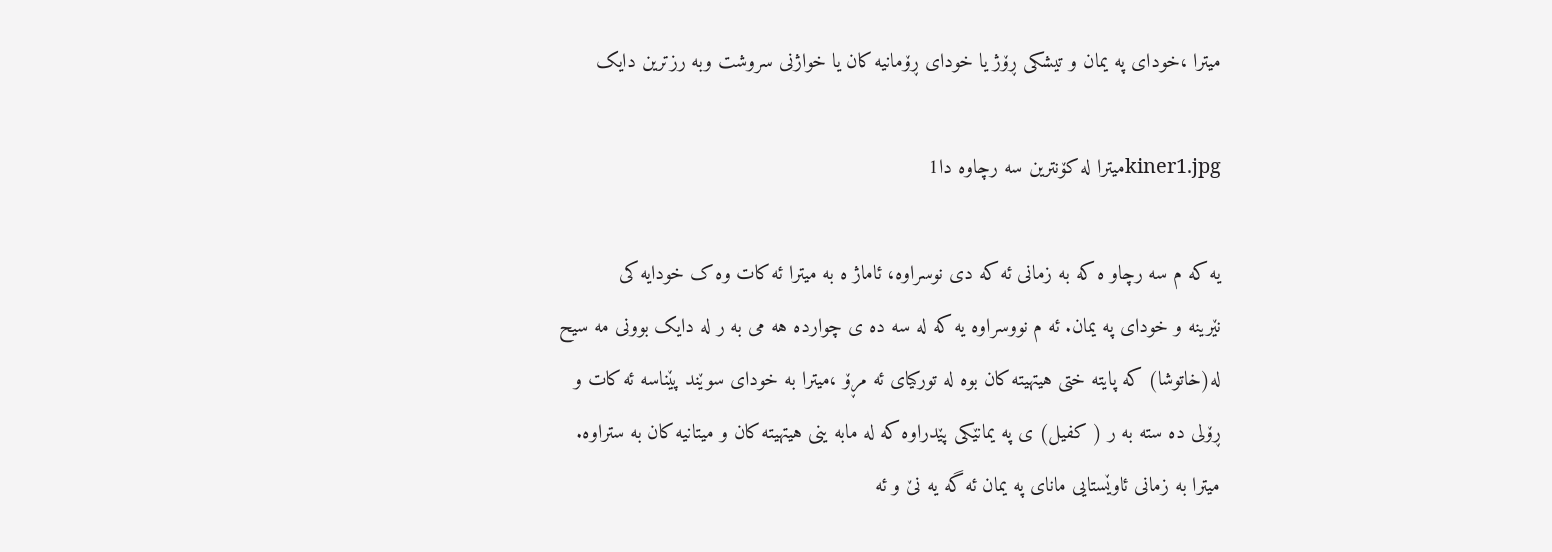میترا ،خودای په یمان و تیشکی ڕۆژ یا خودای ڕۆمانیه کان یا خواژنی سروشت وبه رزترین دایک

kiner1.jpgمیترا له کۆنترین سه رچاوه دا1

یه که م سه رچاو ه که به زمانی ئه که دی نوسراوه، ئاماژ ه به میترا ئه کات وه ک خودایه کی نێرینه و خودای په یمان. ئه م نووسراوه یه که له سه ده ی چوارده هه می به ر له دایک بوونی مه سیح له(خاتوشا) که پایته ختی ‌هیتهیته کان بوه له تورکیای ئه مڕۆ ،میترا به خودای سوێند پێناسه ئه کات و ڕۆلی ده سته به ر ( کفیل) ی په یمانێکی پێدراوه که له مابه ینی هیتهیته کان و میتانیه کان به ستراوه. میترا به زمانی ئاوێستایی مانای په یمان ئه گه یه نێ و ئه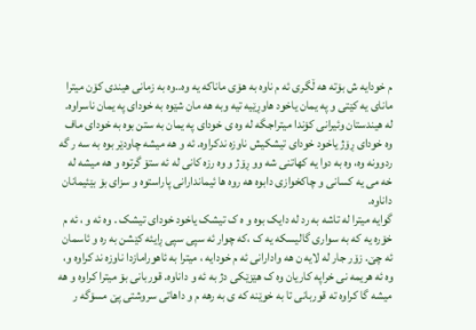م خودایه ش بۆته هه ڵگری ئه م ناوه به هۆی ماناکه یه وه..وه به زمانی هیندی کۆن میترا مانای یه کێتی و په یمان یاخود هاوڕێیه تیه وبه هه مان شێوه به خودای په یمان ناسراوه.
له هیندستان وئیرانی کۆندا میتراجگه له وه ی خودای په یمان به ستن بوه به خودای ماف وه خودای ڕۆژ یاخود خودای تیشکیش ناوزه ندکراوه. ئه و هه میشه چاودێر بوه به سه ر گه ردوونه وه، وه به دوا یه کهاتنی شه وو ڕۆژ و وه رزه کانی له ئه ستۆ گرتوه و هه میشه له خه می یه کسانی و چاکخوازی دابوه هه روه ها ئیماندارانی پاراستوه و سزای بۆ بێئیمانان داناوه.
گوایه میترا له تاشه به رد له دایک بوه و ه ک تیشک یاخود خودای تیشک . وه ئه و ، ئه م خۆره یه که به سواری گالیسکه یه ک ،که چوار ئه سپی سپی ڕایئه کێشن به ره و ئاسمان ئه چێ. زۆر جار له لایه ن هه وادارانی ئه م خودایه ، میترا به ئاهورامازدا ناوزه ند کراوه و، وه ئه هریمه نی خراپه کاریان وه ک هێزێکی دژ به ئه و داناوه. قوربانی بۆ میترا کراوه و هه میشه گا کراوه ته قوربانی تا به خوێنه که ی به رهه م و داهاتی سروشتی پێ مسۆگه ر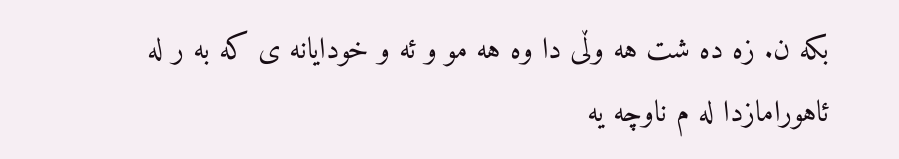بکه ن. زه ده شت هه وڵی دا وه هه مو و ئه و خودایانه ی که به ر له ئاهورامازدا له م ناوچه یه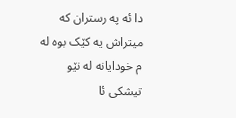دا ئه په رستران که میتراش یه کێک بوه له م خودایانه له نێو تیشکی ئا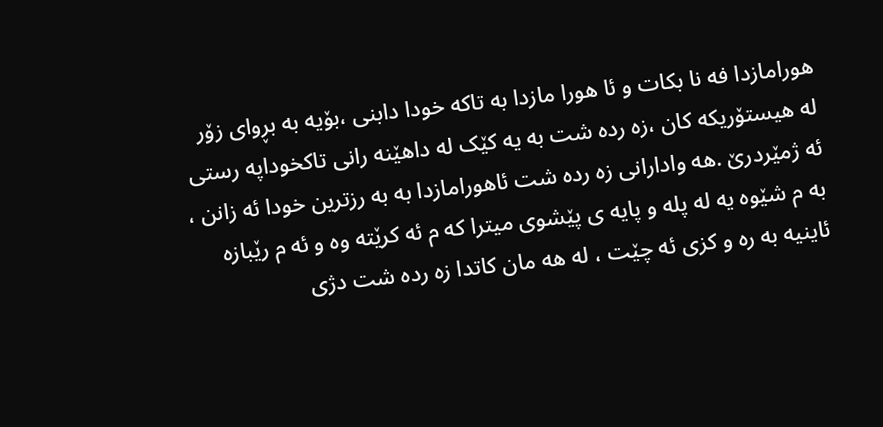هورامازدا فه نا بکات و ئا هورا مازدا به تاکه خودا دابنی ،بۆیه به بڕوای زۆر له هیستۆریکه کان ،زه رده شت به یه کێک له داهێنه رانی تاکخوداپه رستی ئه ژمێردرێ .هه وادارانی زه رده شت ئاهورامازدا به به رزترین خودا ئه زانن ، به م شێوه یه له پله و پایه ی پێشوی میترا که م ئه کرێته وه و ئه م رێبازه ئاینیه به ره و کزی ئه چێت ، له هه مان کاتدا زه رده شت دژی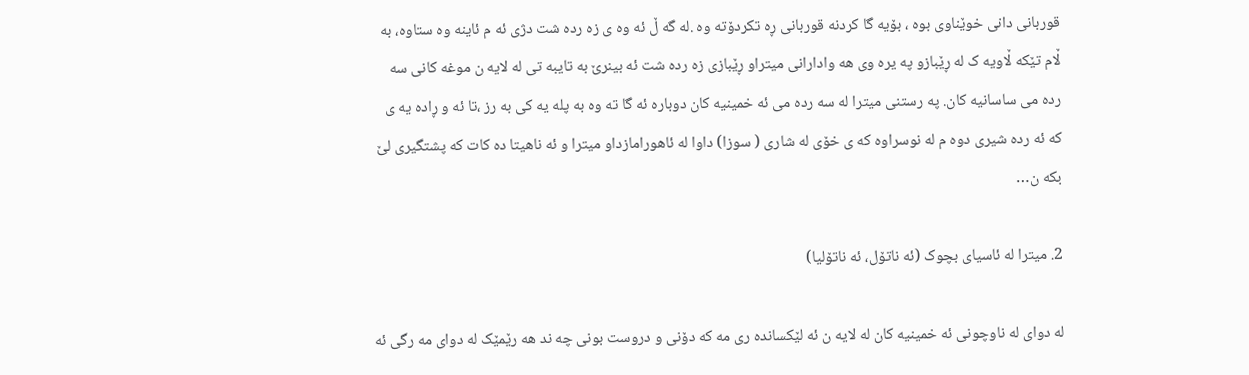قوربانی دانی خوێناوی بوه ، بۆیه گا کردنه قوربانی ڕه تکردۆته وه .له گه ڵ ئه وه ی زه رده شت دژی ئه م ئاینه وه ستاوه، به ڵام تێکه ڵاویه ک له ڕێبازو په یره وی هه وادارانی میتراو ڕێبازی زه رده شت ئه بینرێ به تایبه تی له لایه ن موغه کانی سه رده می ساسانیه کان. په رستنی میترا له سه رده می ئه خمینیه کان دوباره ئه گا ته وه به پله یه کی به رز ،تا ئه و ڕاده یه ی که ئه رده شیری دوه م له نوسراوه که ی خۆی له شاری ( سوزا) داوا له ئاهورامازداو میترا و ئه ناهیتا ده کات که پشتگیری لێ بكه ن…

2. میترا له ئاسیای بچوک (ئه ناتۆل، ئه ناتۆلیا)

له دوای له ناوچونی ئه خمینیه کان له لایه ن ئه لێکسانده ری مه که دۆنی و دروست بونی چه ند هه رێمێک له دوای مه رگی ئه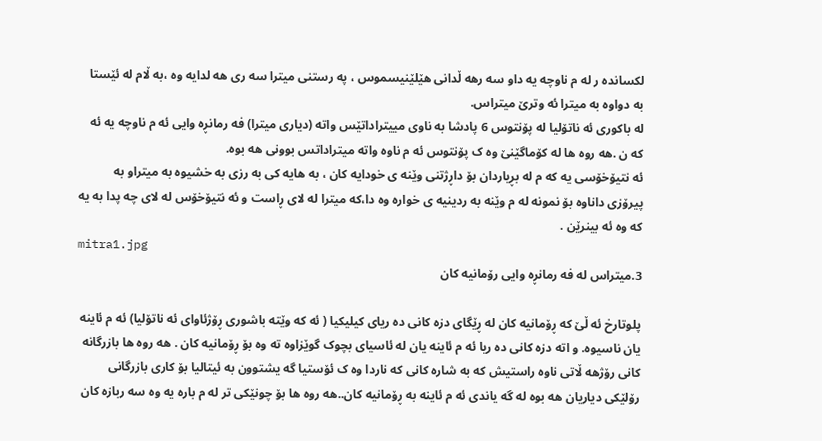لکسانده ر له م ناوچه یه داو سه رهه ڵدانی ‌هێلێنیسموس ، په رستنی میترا سه ری هه لدایه وه ،به ڵام له ئێستا به دواوه به میترا ئه وترێ میتراس.
له باکوری ئه ناتۆلیا له پۆنتوس 6 پادشا به ناوی مییتراداتێس واته (دیاری میترا) فه رمانڕه وایی ئه م ناوچه یه ئه که ن .هه روه ها له کۆماگێنێ وه ک پۆنتوس ئه م ناوه واته میتراداتس بوونی هه بوه.
ئه نتیۆخۆسی یه که م له بڕیاردان بۆ داڕژتنی وێنه ی خودایه کان ، به هایه کی به رزی به خشیوه به میتراو به پیرۆزی داناوه بۆ نمونه له م وێنه به ردینیه ی خواره وه دا،که میترا له لای ڕاست و ئه نتیۆخۆس له لای چه پدا به یه که وه ئه بینرێن .
mitra1.jpg
3.میتراس له فه رمانڕه وایی رۆمانیه کان

پلوتارخ ئه ڵێ که ڕۆمانیه کان له ڕێگای دزه کانی ده ریای کیلیکیا ( ئه که وێته باشوری ڕۆژئاوای ئه ناتۆلیا) ئه م ئاینه یان ناسیوه. و اته دزه کانی ده ریا ئه م ئاینه یان له ئاسیای بچوک گوێزاوه ته وه بۆ ڕۆمانیه کان . هه روه ها بازرگانه کانی رۆژهه ڵاتی ناوه راستیش که به شاره کانی که ناردا وه ک ئۆستیا گه یشتوون به ئیتالیا بۆ کاری بازرگانی رۆلێکی دیاریان هه بوه له گه یاندی ئه م ئاینه به ڕۆمانیه کان..هه روه ها بۆ چونێکی تر له م باره یه وه سه ربازه کان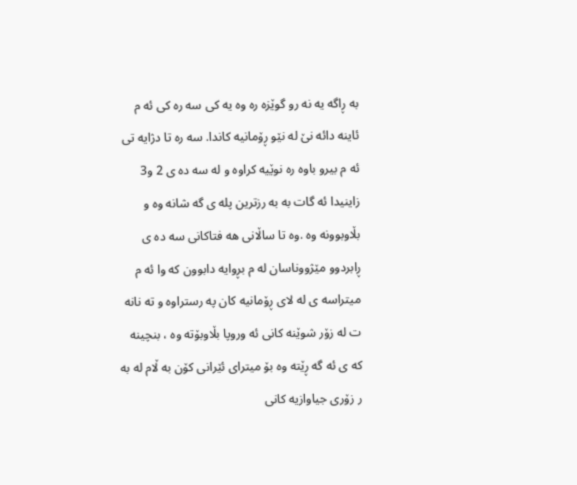به ڕاگه یه نه رو گوێزه ره وه یه کی سه ره کی ئه م ئاینه دائه نێ له نێو ڕۆمانیه کاندا. سه ره تا دژایه تی ئه م بیرو باوه ره نوێیه کراوه و له سه ده ی 2 و3 زاینیدا ئه گات به به رزترین پله ی گه شانه وه و بڵاوبوونه وه .وه تا ساڵانی هه فتاکانی سه ده ی ڕابردوو مێژووناسان له م بڕوایه دابوون که وا ئه م میتراسه ی له لای ڕۆمانیه کان په رستراوه و ته نانه ت له زۆر شوێنه کانی ئه وروپا بڵاوبۆته وه ، بنچینه که ی ئه گه ڕێته وه بۆ میترای ئێرانی کۆن به ڵام له به ر زۆری جیاوازیه کانی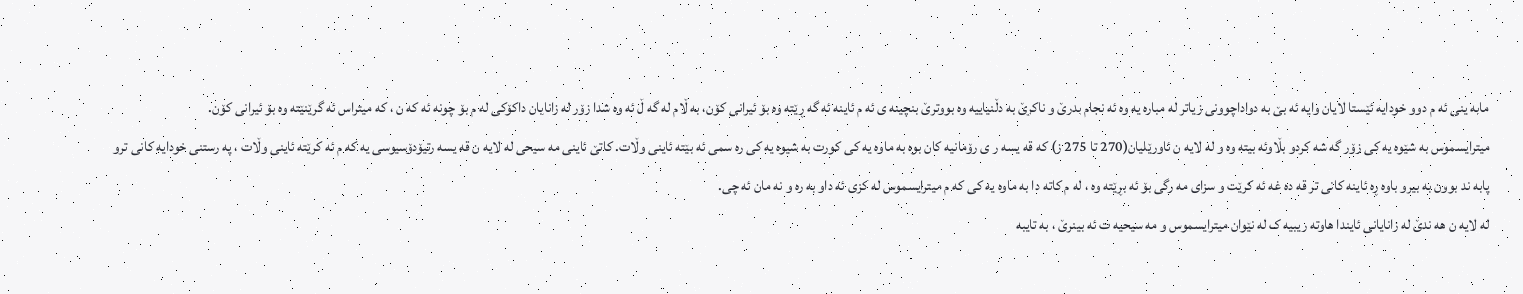مابه ینی ئه م دوو خودایه ئێستا لایان وایه ئه بێ به دواداچوونی زیاتر له مباره یه وه ئه نجام بدرێ و ناکرێ به دڵنیاییه وه بووترێ بنچینه ی ئه م ئاینه ئه گه ڕێته وه بۆ ئیرانی کۆن، به ڵام له گه ڵ ئه وه شدا زۆر له زانایان داکۆکی له م بۆ چونه ئه که ن ، که میتراس ئه گرێنێته وه بۆ ئیرانی کۆن.
میترایسموس به شێوه یه کی زۆر گه شه کردو بڵاوئه بیته وه و له لایه ن ئاورێلیان(270 تا 275 ز) که قه یسه ر ی رۆمانیه کان بوه به ماوه یه کی کورت به شیوه یه کی ره سمی ئه بێته ئاینی وڵات. کاتێ ئاینی مه سیحی له لایه ن قه یسه رتیۆدۆسیوسی یه که م ئه کرێته ئاینی وڵات ، په رستنی خودایه کانی ترو پابه ند بوون به بیرو باوه ڕه ئاینه کانی تر قه ده غه ئه کرێت و سزای مه رگی بۆ ئه بڕێته وه ، له م کاته دا به ماوه یه کی که م میترایسموس له کزی ئه داو به ره و نه مان ئه چی.
له لایه ن هه ندێ له زانایانی ئایندا هاوته ریبیه ک له نێوان میترایسموس و مه سیحیه ت ئه بینرێ ، به تایبه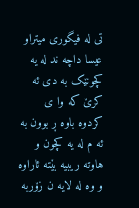تی له فیگوری میتراو عیسا داچه ند له یه کچونێک به دی ئه کرێ که وا ی کردوه باوه ڕ بوون به ئه م له یه کچون و هاوته ریبیه بێته ئاراوه و وه له لایه ن زۆربه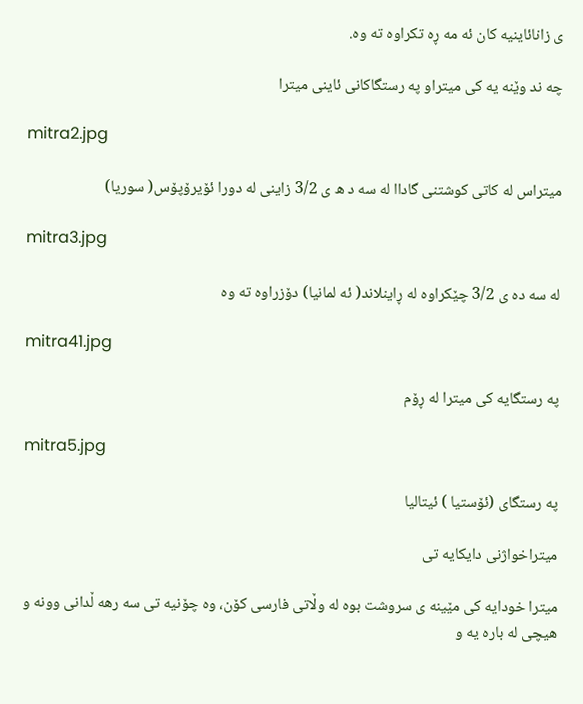ی زانائاینیه کان ئه مه ڕه تکراوه ته وه.

چه ند وێنه یه کی میتراو په رستگاکانی ئاینی میترا

mitra2.jpg

میتراس له کاتی کوشتنی گاداا له سه د ه ی 3/2 زاینی له دورا ئۆیرۆپۆس( سوریا)

mitra3.jpg

له سه ده ی 3/2 چێکراوه له ڕاینلاند( ئه لمانیا) دۆزراوه ته وه

mitra41.jpg

په رستگایه کی میترا له ڕۆم

mitra5.jpg

په رستگای (ئۆستیا ) ئیتالیا

میتراخواژنی دایکایه تی

میترا خودایه کی مێینه ی سروشت بوه له وڵاتی فارسی کۆن، وه چۆنیه تی سه رهه ڵدانی وونه و هیچی له باره یه و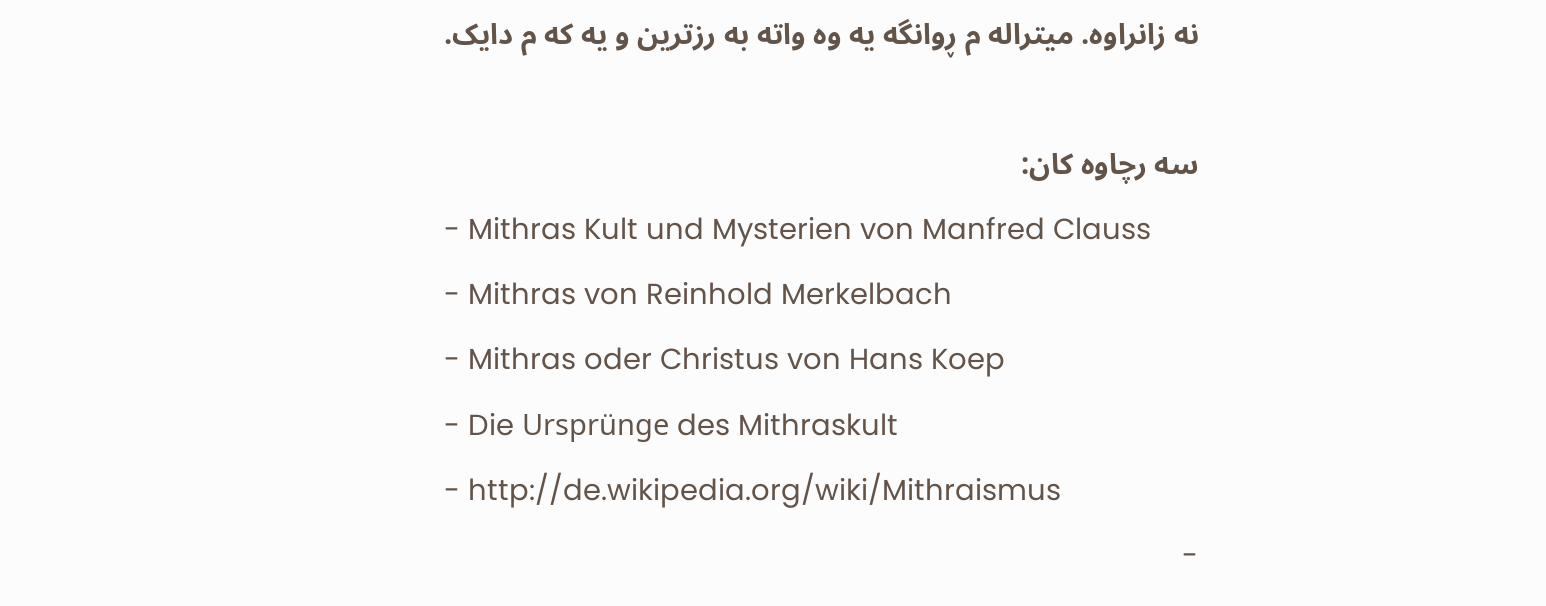نه زانراوه. میتراله م ڕوانگه یه وه واته به رزترین و یه که م دایک.

سه رچاوه کان:
- Mithras Kult und Mysterien von Manfred Clauss
- Mithras von Reinhold Merkelbach
- Mithras oder Christus von Hans Koep
- Die Ursprünge des Mithraskult
- http://de.wikipedia.org/wiki/Mithraismus
-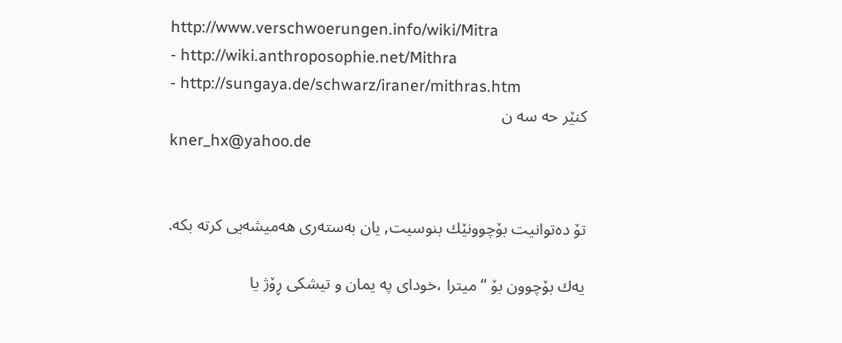http://www.verschwoerungen.info/wiki/Mitra
- http://wiki.anthroposophie.net/Mithra
- http://sungaya.de/schwarz/iraner/mithras.htm
کنێر حه سه ن
kner_hx@yahoo.de


تۆ ده‌توانیت بۆچوونێك بنوسیت, یان به‌سته‌ری هه‌میشه‌یی كرته‌ بكه‌.

یه‌ك بۆچوون بۆ “میترا ،خودای په یمان و تیشکی ڕۆژ یا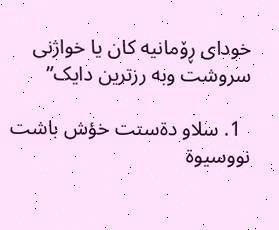خودای ڕۆمانیه کان یا خواژنی سروشت وبه رزترین دایک”

  1. سلاو دةستت خؤش باشت نووسيوة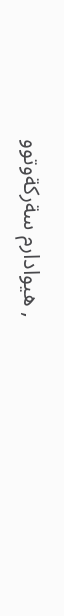, هيوادارم سةركةوتوو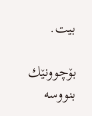بيت.

بۆچوونێك بنووسه‌